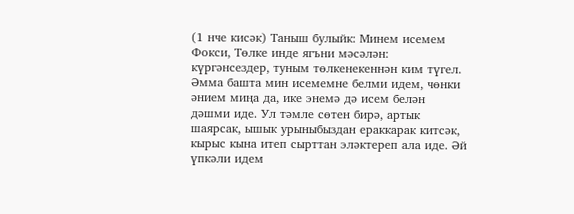(1 нче кисәк) Таныш булыйк: Минем исемем Фокси, Төлке инде ягъни мәсәлән: күргәнсездер, туным төлкенекеннән ким түгел. Әмма башта мин исемемне белми идем, чөнки әнием миңа да, ике энемә дә исем белән дәшми иде. Ул тәмле сөтен бирә, артык шаярсак, ышык урыныбыздан ераккарак китсәк, кырыс кына итеп сырттан эләктереп ала иде. Әй үпкәли идем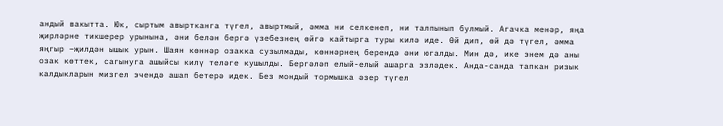андый вакытта. Юк, сыртым авыртканга түгел, авыртмый, әмма ни селкенеп, ни талпынып булмый. Агачка менәр, яңа җирләрне тикшерер урынына, әни белән бергә үзебезнең өйгә кайтырга туры килә иде. Өй дип, өй дә түгел, әмма яңгыр –җилдән ышык урын. Шаян көннәр озакка сузылмады, көннәрнең берендә әни югалды. Мин дә, ике энем дә аны озак көттек, сагынуга ашыйсы килү теләге кушылды. Бергәләп елый-елый ашарга эзләдек. Анда-санда тапкан ризык калдыкларын мизгел эчендә ашап бетерә идек. Без мондый тормышка әзер түгел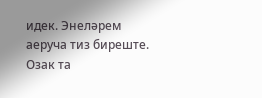идек. Энеләрем аеруча тиз биреште. Озак та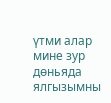үтми алар мине зур дөньяда ялгызымны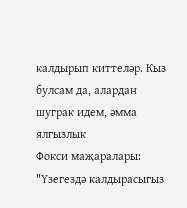калдырып киттеләр. Кыз булсам да, алардан шуграк идем, әмма ялгызлык
Фокси маҗаралары: "Үзегездә калдырасыгыз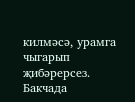килмәсә, урамга чыгарып җибәрерсез. Бакчада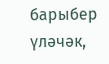барыбер үләчәк,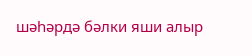шәһәрдә бәлки яши алыр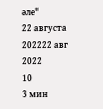әле"
22 августа 202222 авг 2022
10
3 мин